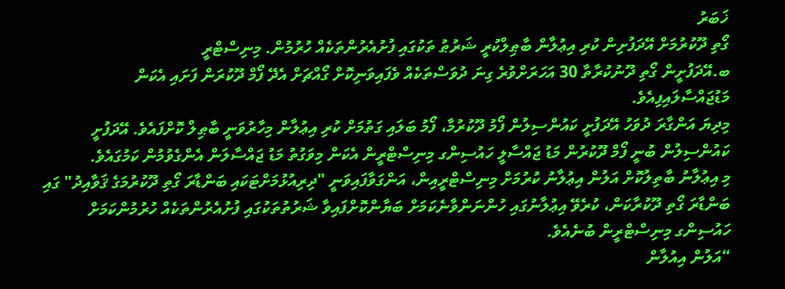ޚަބަރު
ގޯތި ދޫކުރުމަށް އޭދަފުށިން ކުރި އިޢުލާން ބާޠިލްކުރީ ޝަރުޠު ތަކުގައި ފުށުއެރުންތަކެއް ހުރުމުން. މިނިސްޓްރީ
ބ.އޭދަފުށީން ގޯތި ދޫނުކުރާތާ 30 އަހަރަށްވުރެ ގިނަ ދުވަސްތަކެއް ވެފައިވަނިކޮށް ގޯއްޗަށް އެދޭ ފޯމް ދޫކުރަން ފަށައި އެކަން މަޑުޖައްސާލައިފިއެވެ.
މިދިޔަ އަންގާރަ ދުވަހު އޭދަފުށީ ކައުންސިލުން ފޯމު ދޫކުރުމާ، ފޯމު ބަލައި ގަތުމަށް ކުރި އިޢުލާން މިހާރުވަނީ ބާޠިލް ކޮށްފައެވެ. އޭދަފުށީ ކައުންސިލުން ބުނީ ފޯމް ދޫކުރުން މަޑު ޖައްސާލީ ހައުސިންގ މިނިސްޓްރީން އެކަން މިވަގުތު މަޑު ޖައްސާލަން އެންގެވުމުން ކަމުގައެވެ.
މި އިޢުލާނު ބާތިލުކޮށް އަލުން އިޢުލާނު ކުރުމަށް މިނިސްޓްރީއިން، އަންގަވާފައިވަނީ "ދިރިއުޅުމަށްޓަކައި ބަންޑާރަ ގޯތި ދޫކުރުމަގެ ޤަވާއިދު" ގައި ބަންޑާރަ ގޯތި ދޫކުރާކަން، ކުރެވޭ އިޢުލާނުގައި ހުންނަންވާނެކަމަށް ބަޔާންކޮށްފައިވާ ޝަރުތުތަކުގައި ފުށުއެރުންތަކެއް ހުރުމުންކަމަށް ހައުސިންގ މިނިސްޓްރީން ބުނެއެވެ.
“އަލުން އިއުލާން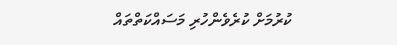ކުރުމަށް ކުރެވެންހުރި މަސައްކަތްތައް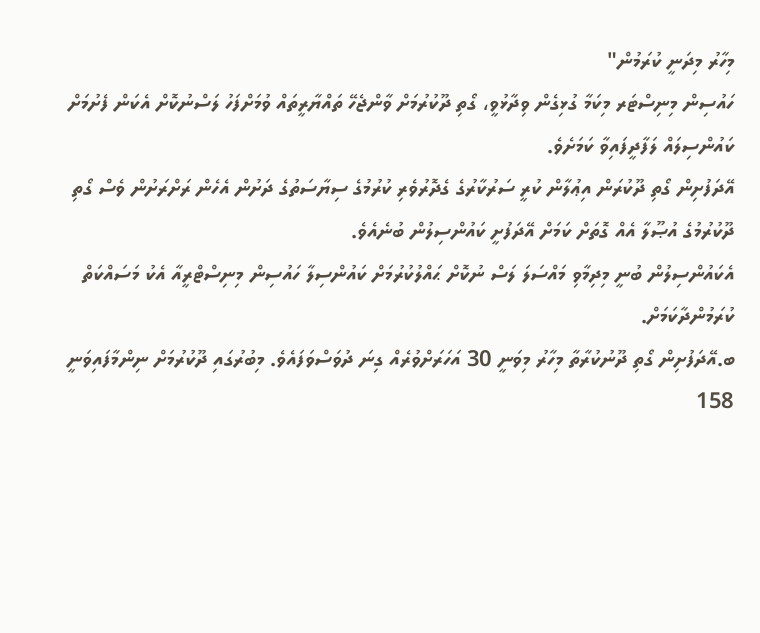މިހާރު މިދަނީ ކުރަމުން"
ހައުސިން މިނިސްޓަރ މިކަމާ ގުޅިގެން ވިދާޅުވީ، ގޯތި ދޫކުރުމަށް ވާންޖެހޭ ތައްޔާރީތައް ވުމަށްފަހު ލަސްނުކޮށް އެކަން ފެށުމަށް ކައުންސިލައް ލަފާދީފައިވާ ކަމަށެވެ.
އޭދަފުށިން ގޯތި ދޫކުރަން އިޢުލާން ކުރީ ސަރުކާރުގެ ގެދޮރުވެރި ކުރުމުގެ ސިޔާސަތުގެ ދަށުން އެހެން ރަށްރަށުން ވެސް ގޯތި ދޫކުރުމުގެ އުޞޫލާ އެއް ގޮތަށް ކަމަށް އޭދަފުށީ ކައުންސިލުން ބުނެއެވެ.
އެކައުންސިލުން ބުނީ މިދިމާވި މައްސަލަ ލަސް ނުކޮށް ޙައްލުކުރުމަށް ކައުންސިލާ ހައުސިން މިނިސްޓްރީއާ އެކު މަސައްކަތް ކުރަމުންދާކަމަށް.
ބ.އޭދަފުށިން ގޯތި ދޫނުކުރާތާ މިހާރު މިވަނީ 30 އަހަރަށްވުރެއް ގިނަ ދުވަސްވަފައެވެ. މިބުރުގައި ދޫކުރުމަށް ނިންމާފައިވަނީ 158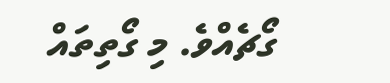ގޯޗެއްވެ. މި ގޯތިތައް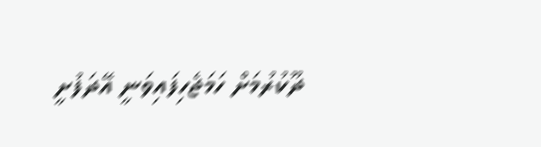ދޫކުރުމަށް ހަމަޖެހިފައިވަނީ އޭދަފުށީ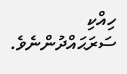ހިއްކި ސަރަޙައްދުންނެވެ.